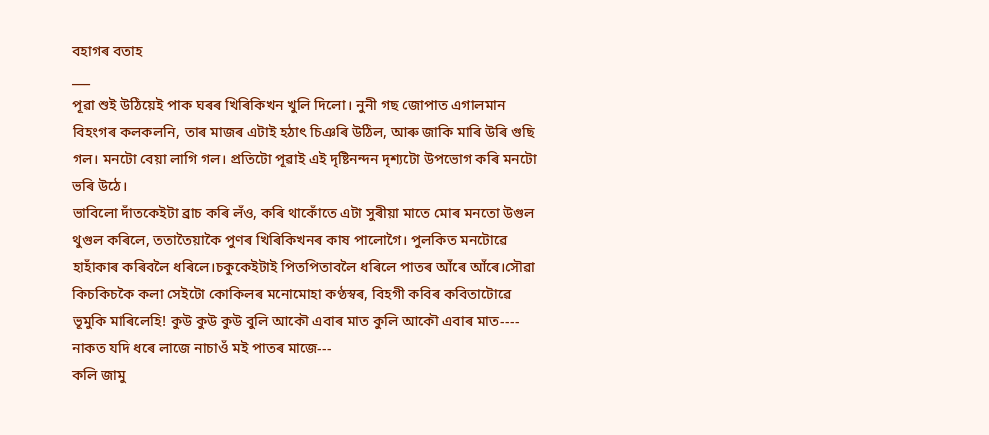বহাগৰ বতাহ
___
পূৱা শুই উঠিয়েই পাক ঘৰৰ খিৰিকিখন খুলি দিলো। নুনী গছ জোপাত এগালমান বিহংগৰ কলকলনি, তাৰ মাজৰ এটাই হঠাৎ চিঞৰি উঠিল, আৰু জাকি মাৰি উৰি গুছি গল। মনটো বেয়া লাগি গল। প্ৰতিটো পূৱাই এই দৃষ্টিনন্দন দৃশ্যটো উপভোগ কৰি মনটো ভৰি উঠে।
ভাবিলো দাঁতকেইটা ব্ৰাচ কৰি লঁও, কৰি থাকোঁতে এটা সুৰীয়া মাতে মোৰ মনতো উগুল থুগুল কৰিলে, ততাতৈয়াকৈ পুণৰ খিৰিকিখনৰ কাষ পালোগৈ। পুলকিত মনটোৱে হাহাঁকাৰ কৰিবলৈ ধৰিলে।চকুকেইটাই পিতপিতাবলৈ ধৰিলে পাতৰ আঁৰে আঁৰে।সৌৱা কিচকিচকৈ কলা সেইটো কোকিলৰ মনোমোহা কণ্ঠস্বৰ, বিহগী কবিৰ কবিতাটোৱে ভূমুকি মাৰিলেহি! কুউ কুউ কুউ বুলি আকৌ এবাৰ মাত কুলি আকৌ এবাৰ মাত---- নাকত যদি ধৰে লাজে নাচাওঁ মই পাতৰ মাজে---
কলি জামু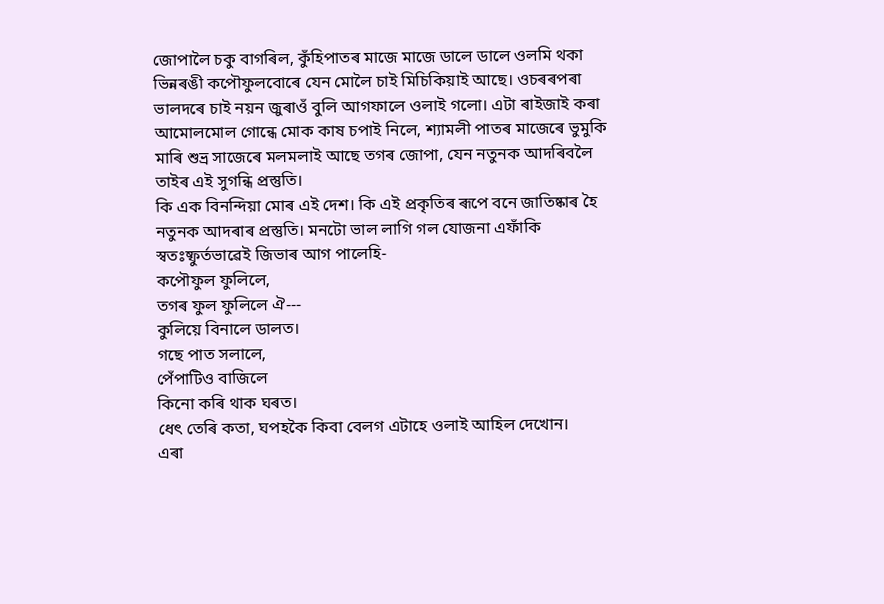জোপালৈ চকু বাগৰিল, কুঁহিপাতৰ মাজে মাজে ডালে ডালে ওলমি থকা ভিন্নৰঙী কপৌফুলবোৰে যেন মোলৈ চাই মিচিকিয়াই আছে। ওচৰৰপৰা ভালদৰে চাই নয়ন জুৰাওঁ বুলি আগফালে ওলাই গলো। এটা ৰাইজাই কৰা আমোলমোল গোন্ধে মোক কাষ চপাই নিলে, শ্যামলী পাতৰ মাজেৰে ভুমুকি মাৰি শুভ্ৰ সাজেৰে মলমলাই আছে তগৰ জোপা, যেন নতুনক আদৰিবলৈ তাইৰ এই সুগন্ধি প্ৰস্তুতি।
কি এক বিনন্দিয়া মোৰ এই দেশ। কি এই প্ৰকৃতিৰ ৰূপে বনে জাতিষ্কাৰ হৈ নতুনক আদৰাৰ প্ৰস্তুতি। মনটো ভাল লাগি গল যোজনা এফাঁকি স্বতঃষ্ফুৰ্তভাৱেই জিভাৰ আগ পালেহি-
কপৌফুল ফুলিলে,
তগৰ ফুল ফুলিলে ঐ---
কুলিয়ে বিনালে ডালত।
গছে পাত সলালে,
পেঁপাটিও বাজিলে
কিনো কৰি থাক ঘৰত।
ধেৎ তেৰি কতা, ঘপহকৈ কিবা বেলগ এটাহে ওলাই আহিল দেখোন।
এৰা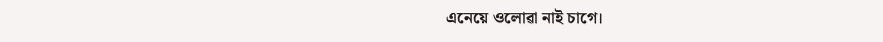এনেয়ে ওলোৱা নাই চাগে।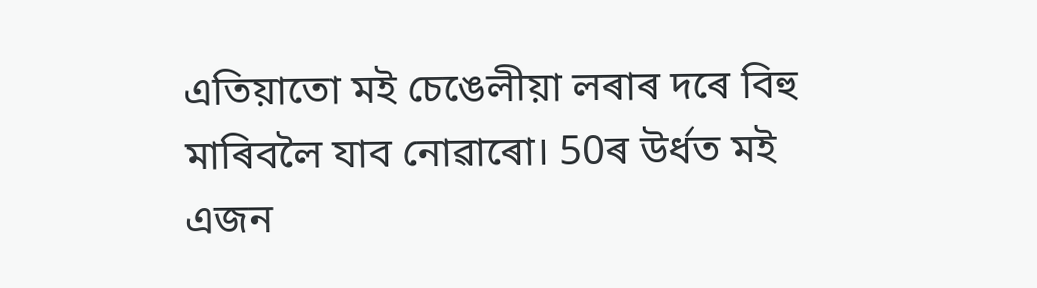এতিয়াতো মই চেঙেলীয়া লৰাৰ দৰে বিহু মাৰিবলৈ যাব নোৱাৰো। 50ৰ উৰ্ধত মই এজন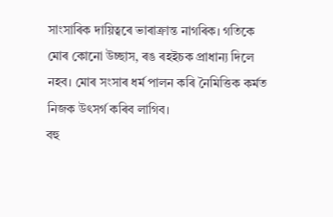সাংসাৰিক দায়িত্বৰে ভাৰাক্ৰান্ত নাগৰিক। গতিকে মোৰ কোনো উচ্ছাস, ৰঙ ৰহইচক প্ৰাধান্য দিলে নহব। মোৰ সংসাৰ ধৰ্ম পালন কৰি নৈমিত্তিক কৰ্মত নিজক উৎসৰ্গ কৰিব লাগিব।
বহু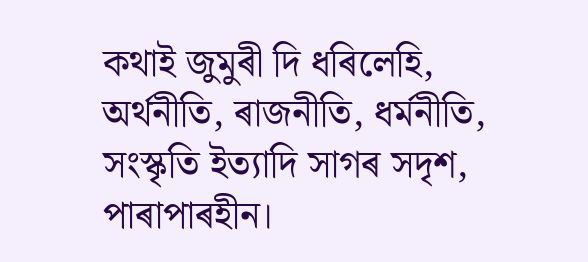কথাই জুমুৰী দি ধৰিলেহি, অৰ্থনীতি, ৰাজনীতি, ধৰ্মনীতি, সংস্কৃতি ইত্যাদি সাগৰ সদৃশ, পাৰাপাৰহীন।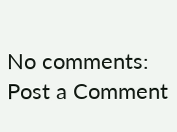No comments:
Post a Comment